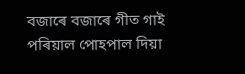বজাৰে বজাৰে গীত গাই পৰিয়াল পোহপাল দিয়া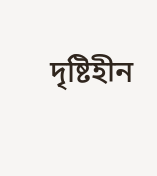দৃষ্টিহীন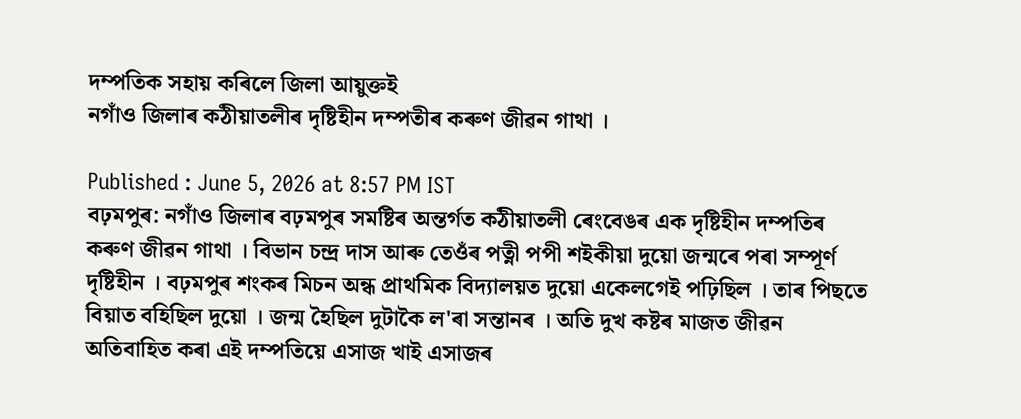দম্পতিক সহায় কৰিলে জিলা আয়ুক্তই
নগাঁও জিলাৰ কঠীয়াতলীৰ দৃষ্টিহীন দম্পতীৰ কৰুণ জীৱন গাথা ।

Published : June 5, 2026 at 8:57 PM IST
বঢ়মপুৰ: নগাঁও জিলাৰ বঢ়মপুৰ সমষ্টিৰ অন্তৰ্গত কঠীয়াতলী ৰেংবেঙৰ এক দৃষ্টিহীন দম্পতিৰ কৰুণ জীৱন গাথা । বিভান চন্দ্ৰ দাস আৰু তেওঁৰ পত্নী পপী শইকীয়া দুয়ো জন্মৰে পৰা সম্পূৰ্ণ দৃষ্টিহীন । বঢ়মপুৰ শংকৰ মিচন অন্ধ প্ৰাথমিক বিদ্যালয়ত দুয়ো একেলগেই পঢ়িছিল । তাৰ পিছতে বিয়াত বহিছিল দুয়ো । জন্ম হৈছিল দুটাকৈ ল'ৰা সন্তানৰ । অতি দুখ কষ্টৰ মাজত জীৱন অতিবাহিত কৰা এই দম্পতিয়ে এসাজ খাই এসাজৰ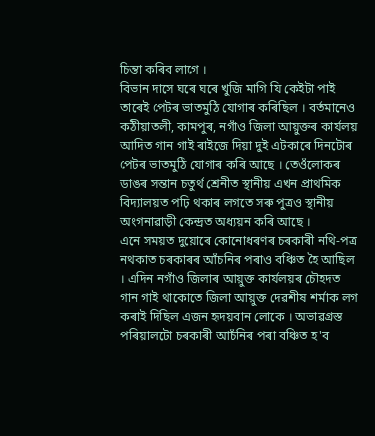চিন্তা কৰিব লাগে ।
বিভান দাসে ঘৰে ঘৰে খুজি মাগি যি কেইটা পাই তাৰেই পেটৰ ভাতমুঠি যোগাৰ কৰিছিল । বৰ্তমানেও কঠীয়াতলী, কামপুৰ, নগাঁও জিলা আয়ুক্তৰ কাৰ্যলয় আদিত গান গাই ৰাইজে দিয়া দুই এটকাৰে দিনটোৰ পেটৰ ভাতমুঠি যোগাৰ কৰি আছে । তেওঁলোকৰ ডাঙৰ সন্তান চতুৰ্থ শ্ৰেনীত স্থানীয় এখন প্ৰাথমিক বিদ্যালয়ত পঢ়ি থকাৰ লগতে সৰু পুত্ৰও স্থানীয় অংগনাৱাড়ী কেন্দ্ৰত অধ্যয়ন কৰি আছে ।
এনে সময়ত দুয়োৰে কোনোধৰণৰ চৰকাৰী নথি-পত্ৰ নথকাত চৰকাৰৰ আঁচনিৰ পৰাও বঞ্চিত হৈ আছিল । এদিন নগাঁও জিলাৰ আয়ুক্ত কাৰ্যলয়ৰ চৌহদত গান গাই থাকোতে জিলা আয়ুক্ত দেৱশীষ শৰ্মাক লগ কৰাই দিছিল এজন হৃদয়বান লোকে । অভাৱগ্ৰস্ত পৰিয়ালটো চৰকাৰী আচঁনিৰ পৰা বঞ্চিত হ'ব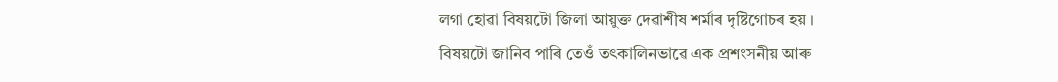লগা হোৱা বিষয়টো জিলা আয়ুক্ত দেৱাশীষ শৰ্মাৰ দৃষ্টিগোচৰ হয় ।
বিষয়টো জানিব পাৰি তেওঁ তৎকালিনভাৱে এক প্ৰশংসনীয় আৰু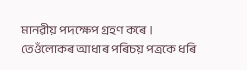মানৱীয় পদক্ষেপ গ্ৰহণ কৰে । তেওঁলোকৰ আধাৰ পৰিচয় পত্ৰকে ধৰি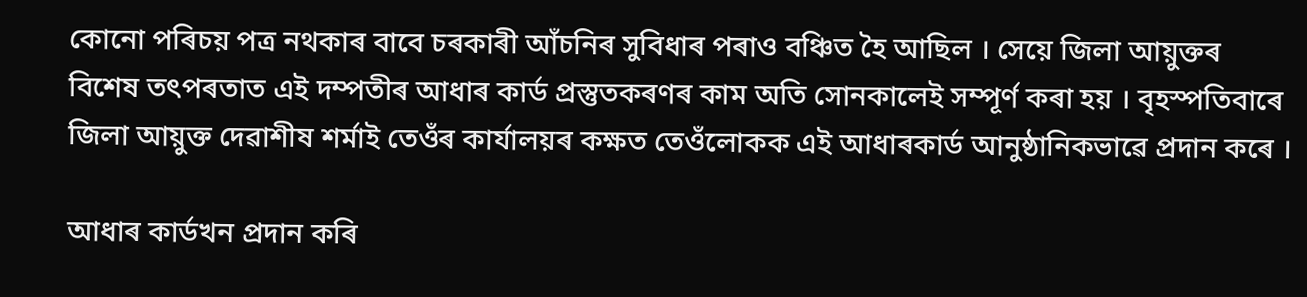কোনো পৰিচয় পত্ৰ নথকাৰ বাবে চৰকাৰী আঁচনিৰ সুবিধাৰ পৰাও বঞ্চিত হৈ আছিল । সেয়ে জিলা আয়ুক্তৰ বিশেষ তৎপৰতাত এই দম্পতীৰ আধাৰ কাৰ্ড প্ৰস্তুতকৰণৰ কাম অতি সোনকালেই সম্পূৰ্ণ কৰা হয় । বৃহস্পতিবাৰে জিলা আয়ুক্ত দেৱাশীষ শৰ্মাই তেওঁৰ কাৰ্যালয়ৰ কক্ষত তেওঁলোকক এই আধাৰকাৰ্ড আনুষ্ঠানিকভাৱে প্ৰদান কৰে ।

আধাৰ কাৰ্ডখন প্ৰদান কৰি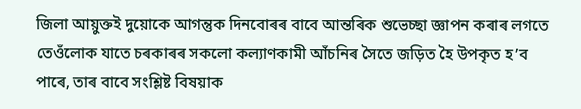জিলা আয়ুক্তই দুয়োকে আগন্তুক দিনবোৰৰ বাবে আন্তৰিক শুভেচ্ছা জ্ঞাপন কৰাৰ লগতে তেওঁলোক যাতে চৰকাৰৰ সকলো কল্যাণকামী আঁচনিৰ সৈতে জড়িত হৈ উপকৃত হ’ব পাৰে, তাৰ বাবে সংশ্লিষ্ট বিষয়াক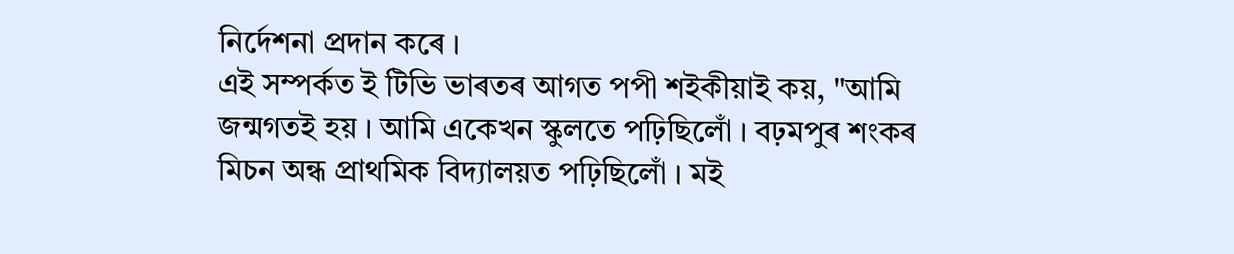নিৰ্দেশনা প্ৰদান কৰে ।
এই সম্পৰ্কত ই টিভি ভাৰতৰ আগত পপী শইকীয়াই কয়, "আমি জন্মগতই হয় । আমি একেখন স্কুলতে পঢ়িছিলোঁ । বঢ়মপুৰ শংকৰ মিচন অন্ধ প্ৰাথমিক বিদ্যালয়ত পঢ়িছিলোঁ । মই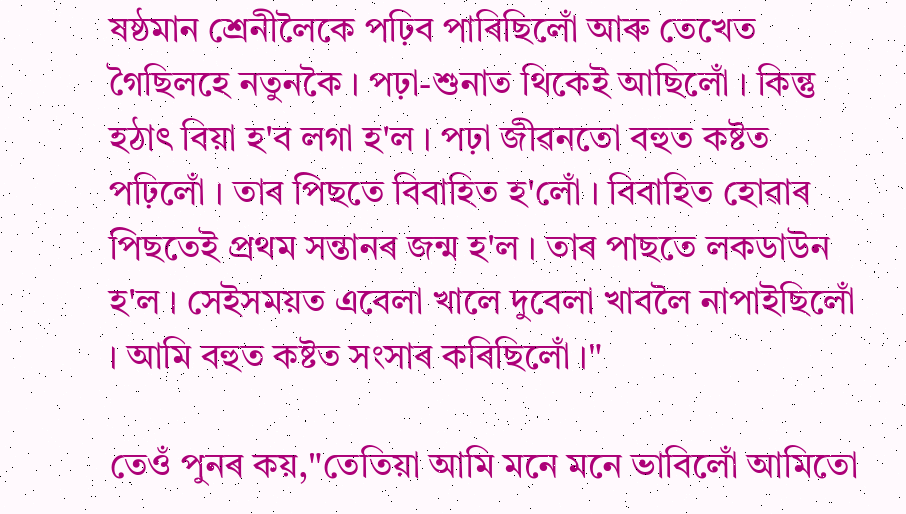ষষ্ঠমান শ্ৰেনীলৈকে পঢ়িব পাৰিছিলোঁ আৰু তেখেত গৈছিলহে নতুনকৈ । পঢ়া-শুনাত থিকেই আছিলোঁ । কিন্তু হঠাৎ বিয়া হ'ব লগা হ'ল । পঢ়া জীৱনতো বহুত কষ্টত পঢ়িলোঁ । তাৰ পিছতে বিবাহিত হ'লোঁ । বিবাহিত হোৱাৰ পিছতেই প্ৰথম সন্তানৰ জন্ম হ'ল । তাৰ পাছতে লকডাউন হ'ল । সেইসময়ত এবেলা খালে দুবেলা খাবলৈ নাপাইছিলোঁ । আমি বহুত কষ্টত সংসাৰ কৰিছিলোঁ ।"

তেওঁ পুনৰ কয়,"তেতিয়া আমি মনে মনে ভাবিলোঁ আমিতো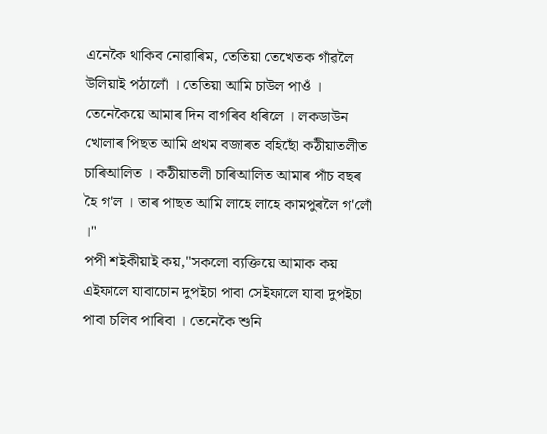এনেকৈ থাকিব নোৱাৰিম, তেতিয়া তেখেতক গাঁৱলৈ উলিয়াই পঠালোঁ । তেতিয়া আমি চাউল পাওঁ । তেনেকৈয়ে আমাৰ দিন বাগৰিব ধৰিলে । লকডাউন খোলাৰ পিছত আমি প্ৰথম বজাৰত বহিছোঁ কঠীয়াতলীত চাৰিআলিত । কঠীয়াতলী চাৰিআলিত আমাৰ পাঁচ বছৰ হৈ গ'ল । তাৰ পাছত আমি লাহে লাহে কামপুৰলৈ গ'লোঁ ।"
পপী শইকীয়াই কয়,"সকলো ব্যক্তিয়ে আমাক কয় এইফালে যাবাচোন দুপইচা পাবা সেইফালে যাবা দুপইচা পাবা চলিব পাৰিবা । তেনেকৈ শুনি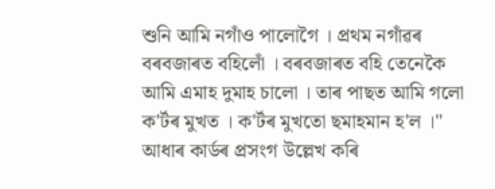শুনি আমি নগাঁও পালোগৈ । প্ৰথম নগাঁৱৰ বৰবজাৰত বহিলোঁ । বৰবজাৰত বহি তেনেকৈ আমি এমাহ দুমাহ চালো । তাৰ পাছত আমি গলো ক'ৰ্টৰ মুখত । ক'ৰ্টৰ মুখতো ছমাহমান হ'ল ।"
আধাৰ কাৰ্ডৰ প্ৰসংগ উল্লেখ কৰি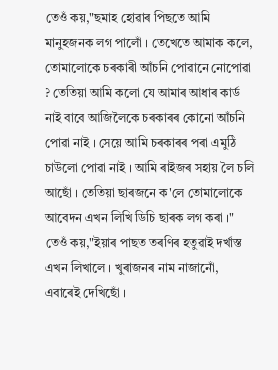তেওঁ কয়,"ছমাহ হোৱাৰ পিছতে আমি মানুহজনক লগ পালোঁ । তেখেতে আমাক কলে, তোমালোকে চৰকাৰী আঁচনি পোৱানে নোপোৱা ? তেতিয়া আমি কলো যে আমাৰ আধাৰ কাৰ্ড নাই বাবে আজিলৈকে চৰকাৰৰ কোনো আঁচনি পোৱা নাই । সেয়ে আমি চৰকাৰৰ পৰা এমুঠি চাউলো পোৱা নাই । আমি ৰাইজৰ সহায় লৈ চলি আছোঁ । তেতিয়া ছাৰজনে ক'লে তোমালোকে আবেদন এখন লিখি ডিচি ছাৰক লগ কৰা ।"
তেওঁ কয়,"ইয়াৰ পাছত তৰণিৰ হতুৱাই দৰ্খাস্ত এখন লিখালে । খুৰাজনৰ নাম নাজানোঁ, এবাৰেই দেখিছোঁ ।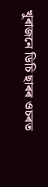খুৰাজনে ডিচি ছাৰৰ ওচৰত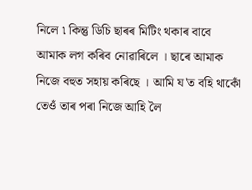নিলে ৷ কিন্তু ডিচি ছাৰৰ মিটিং থকাৰ বাবে আমাক লগ কৰিব নোৱাৰিলে । ছাৰে আমাক নিজে বহুত সহায় কৰিছে । আমি য'ত বহি থাকোঁ তেওঁ তাৰ পৰা নিজে আহি লৈ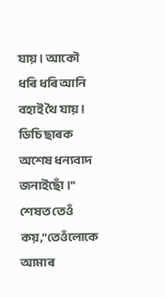যায় । আকৌ ধৰি ধৰি আনি বহাই থৈ যায় । ডিচি ছাৰক অশেষ ধন্যবাদ জনাইছোঁ ।"
শেষত তেওঁ কয়,"তেওঁলোকে আমাৰ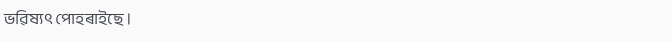ভৱিষ্যৎ পোহৰাইছে ।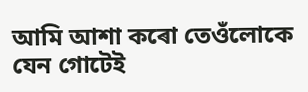আমি আশা কৰো তেওঁলোকে যেন গোটেই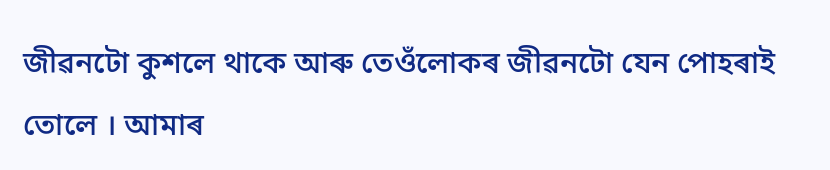জীৱনটো কুশলে থাকে আৰু তেওঁলোকৰ জীৱনটো যেন পোহৰাই তোলে । আমাৰ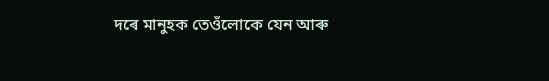দৰে মানুহক তেওঁলোকে যেন আৰু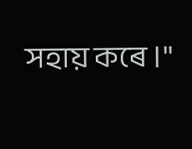সহায় কৰে ।"